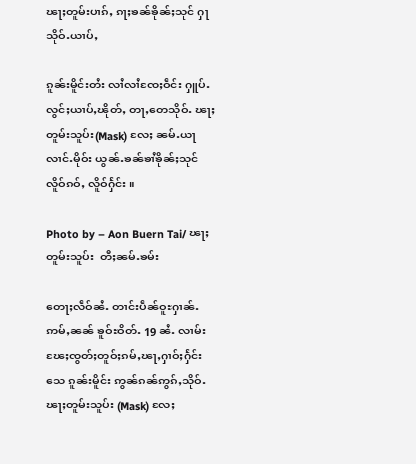ၽႃႈတူမ်းပၢၵ်ႇ ၵႃႈၶၼ်ၶိုၼ်ႈသုင် ႁႃသိုဝ်ႉယၢပ်ႇ

ၵူၼ်းမိူင်းတႆး လၢႆလၢႆၸႄႈဝဵင်း ႁူပ်ႉလွင်ႈယၢပ်ႇၽိုတ်ႇ တႃႇတေသိုဝ်ႉ ၽႃႈတူမ်းသူပ်း(Mask) လႄႈ ၼမ်ႉယႃလၢင်ႉမိုဝ်း ယွၼ်ႉၶၼ်ၶၢႆၶိုၼ်ႈသုင်လိူဝ်ၵဝ်ႇ လိူဝ်ႁႅင်း ။

Photo by – Aon Buern Tai/ ၽႃႈတူမ်းသူပ်း  တီႈၼမ်ႉၶမ်း

တေႃႈလဵဝ်ၼႆႉ တၢင်းပဵၼ်ဝူႊႁၢၼ်ႉ ဢမ်ႇၼၼ် ၶူဝ်ႊဝိတ်ႉ 19 ၼႆႉ လၢမ်းၽႄႈၸွတ်ႈတူဝ်ႈၵမ်ႇၽႃႇႁၢဝ်ႈႁႅင်းသေ ၵူၼ်းမိူင်း ဢွၼ်ၵၼ်ဢွၵ်ႇသိုဝ်ႉ ၽႃႈတူမ်းသူပ်း (Mask) လႄႈ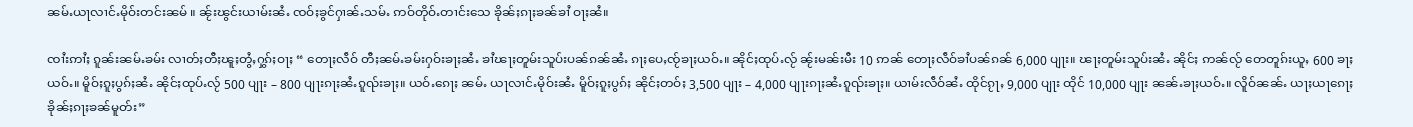ၼမ်ႉယႃလၢင်ႉမိုဝ်းတင်းၼမ် ။ ၼႂ်းၽွင်းယၢမ်းၼႆႉ ၸဝ်ႈၶွင်ႁၢၼ်ႉသမ်ႉ ဢဝ်တိုဝ်ႉတၢင်းသေ ၶိုၼ်ႈၵႃႈၶၼ်ၶၢႆ ဝႃႈၼႆ။

ၸၢႆးဢၢႆႈ ၵူၼ်းၼမ်ႉၶမ်း လၢတ်ႈတီႈၽူႈတွႆႇႁွၵ်ႈဝႃႈ “ တေႃႈလဵဝ် တီႈၼမ်ႉၶမ်းႁဝ်းၶႃႈၼႆႉ ၶၢႆၽႃႈတူမ်းသူပ်းပၼ်ၵၼ်ၼႆႉ ၵႃႈပေႇၸႂ်ၶႃႈယဝ်ႉ။ ၼိုင်ႈထုပ်ႉလႂ် ၼႂ်းမၼ်းမီး 10 ဢၼ် တေႃႈလဵဝ်ၶၢႆပၼ်ၵၼ် 6,000 ပျႃး။ ၽႃႈတူမ်းသူပ်းၼႆႉ ၼိုင်ႈ ဢၼ်လႂ် တေတူၵ်းယူႇ 600 ၶႃႈယဝ်ႉ။ မိူဝ်ႈၵူႈပွၵ်ႈၼႆႉ ၼိုင်ႈထုပ်ႉလႂ် 500 ပျႃး – 800 ပျႃးၵႃႈၼႆႉၵူၺ်းၶႃႈ။ ယဝ်ႉၵေႃႈ ၼမ်ႉ ယႃလၢင်ႉမိုဝ်းၼႆႉ မိူဝ်ႈၵူႈပွၵ်ႈ ၼိုင်ႈတဝ်ႈ 3,500 ပျႃး – 4,000 ပျႃးၵႃႈၼႆႉၵူၺ်းၶႃႈ။ ယၢမ်းလဵဝ်ၼႆႉ ထိုင်ၵႂႃႇ 9,000 ပျႃး ထိုင် 10,000 ပျႃး ၼၼ်ႉၶႃႈယဝ်ႉ။ လိူဝ်ၼၼ်ႉ ယႃႈယႃၵေႃႈ ၶိုၼ်ႈၵႃႈၶၼ်မူတ်း”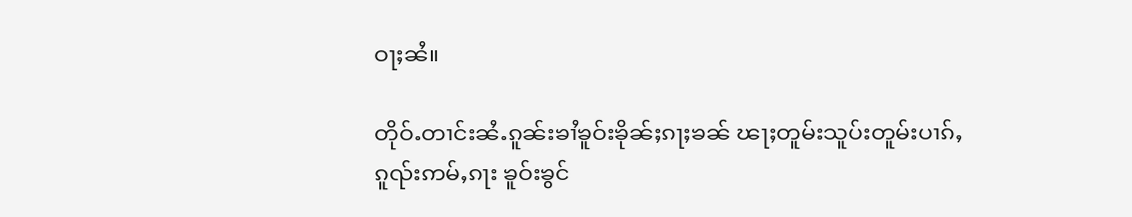ဝႃႈၼႆ။

တိုဝ်ႉတၢင်းၼႆႉၵူၼ်းၶၢႆၶူဝ်းၶိုၼ်ႈၵႃႈၶၼ် ၽႃႈတူမ်းသူပ်းတူမ်းပၢၵ်ႇၵူၺ်းဢမ်ႇၵႃး ၶူဝ်းၶွင်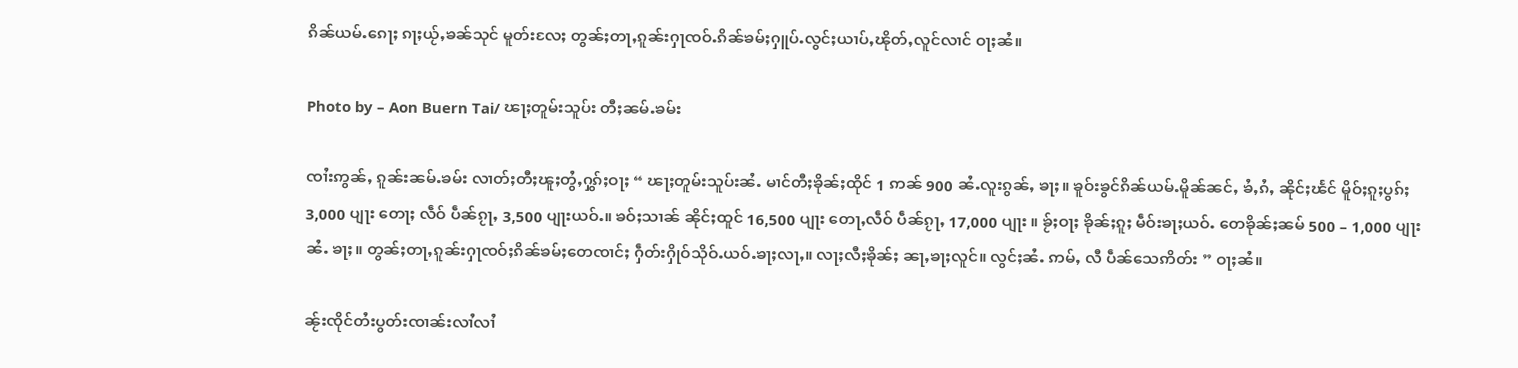ၵိၼ်ယမ်ႉၵေႃႈ ၵႃႈယႂ်ႇၶၼ်သုင် မူတ်းလႄႈ တွၼ်ႈတႃႇၵူၼ်းႁႃၸဝ်ႉၵိၼ်ၶမ်ႈႁူပ်ႉလွင်ႈယၢပ်ႇၽိုတ်ႇလူင်လၢင် ဝႃႈၼႆ။

Photo by – Aon Buern Tai/ ၽႃႈတူမ်းသူပ်း တီႈၼမ်ႉၶမ်း

ၸၢႆးဢွၼ်ႇ ၵူၼ်းၼမ်ႉၶမ်း လၢတ်ႈတီႈၽူႈတွႆႇႁွၵ်ႈဝႃႈ “ ၽႃႈတူမ်းသူပ်းၼႆႉ မၢင်တီႈၶိုၼ်ႈထိုင် 1 ဢၼ် 900 ၼႆႉလူးၵွၼ်ႇ ၶႃႈ။ ၶူဝ်းၶွင်ၵိၼ်ယမ်ႉမိူၼ်ၼင်ႇ ၶႆႇၵႆႇ ၼိုင်ႈၽႅင် မိူဝ်ႈၵူႈပွၵ်ႈ 3,000 ပျႃး တေႃႈ လဵဝ် ပဵၼ်ၵႂႃႇ 3,500 ပျႃးယဝ်ႉ။ ၶဝ်ႈသၢၼ် ၼိုင်ႈထူင် 16,500 ပျႃး တေႃႇလဵဝ် ပဵၼ်ၵႂႃႇ 17,000 ပျႃး ။ ၶႂ်ႈဝႃႈ ၶိုၼ်ႈၵူႈ မဵဝ်းၶႃႈယဝ်ႉ တေၶိုၼ်ႈၼမ် 500 – 1,000 ပျႃးၼႆႉ ၶႃႈ။ တွၼ်ႈတႃႇၵူၼ်းႁႃၸဝ်ႈၵိၼ်ၶမ်ႈတေၸၢင်ႈ ႁဵတ်းႁိုဝ်သိုဝ်ႉယဝ်ႉၶႃႈလႃႇ။ လႃႈလီႈၶိုၼ်ႈ ၼႃႇၶႃႈလူင်။ လွင်ႈၼႆႉ ဢမ်ႇ လီ ပဵၼ်သေဢိတ်း ” ဝႃႈၼႆ။

ၼႂ်းၸိုင်တႆးပွတ်းၸၢၼ်းလၢႆလၢႆ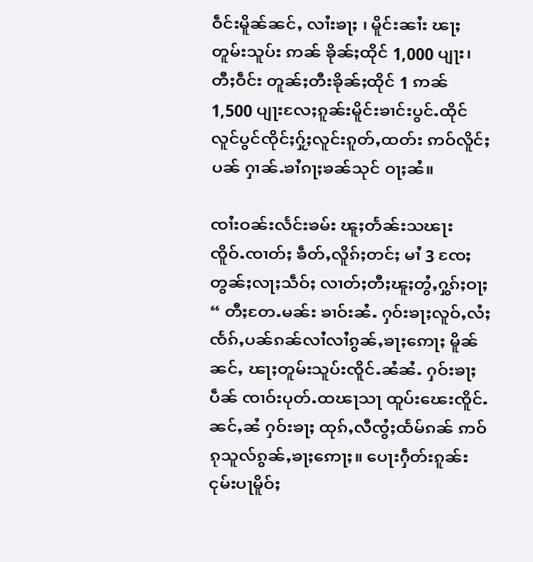ဝဵင်းမိူၼ်ၼင်ႇ လၢႆးၶႃႈ ၊ မိူင်းၼၢႆး ၽႃႈတူမ်းသူပ်း ဢၼ် ၶိုၼ်ႈထိုင် 1,000 ပျႃး၊ တီႈဝဵင်း တူၼ်ႈတီးၶိုၼ်ႈထိုင် 1 ဢၼ် 1,500 ပျႃးလႄႈၵူၼ်းမိူင်းၶၢင်းပွင်ႉထိုင်လူင်ပွင်ၸိုင်ႈႁႂ်ႈလူင်းၵူတ်ႇထတ်း ဢဝ်လိူင်ႈပၼ် ႁၢၼ်ႉၶၢႆၵႃႈၶၼ်သုင် ဝႃႈၼႆ။

ၸၢႆးဝၼ်းလႅင်းၶမ်း ၽူႈတႅၼ်းသၽႃး ၸိူဝ်ႉၸၢတ်ႈ ၶဵတ်ႇလိူၵ်ႈတင်ႈ မၢႆ 3 ၸႄႈတွၼ်ႈလႃႈသဵဝ်ႈ လၢတ်ႈတီႈၽူႈတွႆႇႁွၵ်ႈဝႃႈ “ တီႈတႄႉမၼ်း ၶၢဝ်းၼႆႉ ႁဝ်းၶႃႈလူဝ်ႇလႆႈၸႅၵ်ႇပၼ်ၵၼ်လၢႆလၢႆၵွၼ်ႇၶႃႈဢေႃႈ မိူၼ်ၼင်ႇ ၽႃႈတူမ်းသူပ်းၸိူင်ႉၼႆၼႆႉ ႁဝ်းၶႃႈ ပဵၼ် ၸၢဝ်းပုတ်ႉထၽႃသႃ ထူပ်းၽေးၸိူင်ႉၼင်ႇၼႆ ႁဝ်းၶႃႈ ထုၵ်ႇလီၸွႆႈထႅမ်ၵၼ် ဢဝ်ၵုသူလ်ၵွၼ်ႇၶႃႈဢေႃႈ။ ပေႃးႁဵတ်းၵူၼ်းငုမ်းပႃမိူဝ်ႈ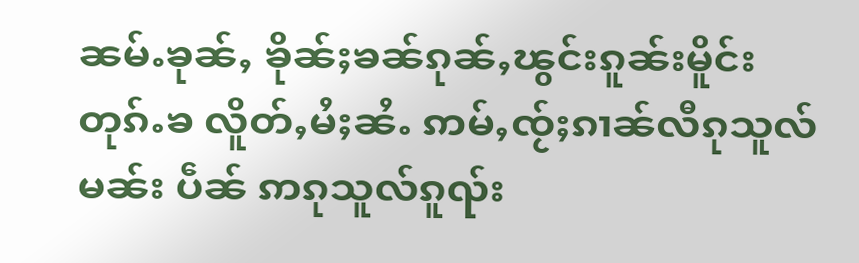ၼမ်ႉၶုၼ်ႇ ၶိုၼ်ႈၶၼ်ၵုၼ်ႇၽွင်းၵူၼ်းမိူင်းတုၵ်ႉၶ လိူတ်ႇမႆႈၼႆႉ ဢမ်ႇၸႂ်ႈၵၢၼ်လီၵုသူလ်မၼ်း ပဵၼ် ဢၵုသူလ်ၵူၺ်း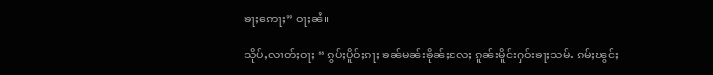ၶႃႈဢေႃႈ” ဝႃႈၼႆ။

သိုပ်ႇလၢတ်ႈဝႃႈ “ ၵွပ်ႈပိူဝ်ႈၵႃႈ ၶၼ်မၼ်းၶိုၼ်ႈလႄႈ ၵူၼ်းမိူင်းႁဝ်းၶႃႈသမ်ႉ ၵမ်ႈၽွင်ႈ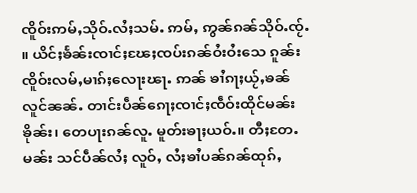ၸိူဝ်းဢမ်ႇသိုဝ်ႉလႆႈသမ်ႉ ဢမ်ႇ ဢွၼ်ၵၼ်သိုဝ်ႉၸႂ်ႉ ။ ယိင်ႈၶႅၼ်းၸၢင်ႈၽႄႈၸပ်းၵၼ်ဝႆးဝႆးသေ ၵူၼ်းၸိူဝ်းလမ်ႇမၢၵ်ႈလေႃးၽႃႉ ဢၼ် ၶၢႆၵႃႈယႂ်ႇၶၼ် လူင်ၼၼ်ႉ တၢင်းပဵၼ်ၵေႃႈၸၢင်ႈၸဵဝ်းထိုင်မၼ်းၶိုၼ်း၊ တေပႃးၵၼ်လူႉ မူတ်းၶႃႈယဝ်ႉ။ တီႈတႄႉမၼ်း သင်ပဵၼ်လႆႈ လူဝ်ႇ လႆႈၶၢႆပၼ်ၵၼ်ထုၵ်ႇ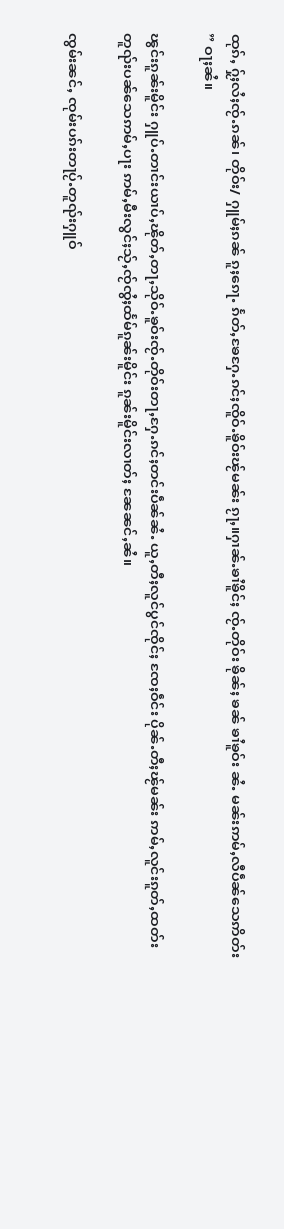ထုၵ်ႇ ႁႂ်ႈလႆႈၸႂ်ႉၵၼ်၊ တိုဝ်း/ ႁူမ်ႈၵၼ် ၵူႈၵေႃႉ ၵႅတ်ႇၶႄႁႄႉၵင်ႈၸိူဝ်ႉၶိူဝ်းၽႂ်မၼ်း ၵႂႃႇ။ႁၢၼ်ႉၶၢႆၶိူင်ႈ ၸႂ်ႉတိုဝ်း ၶိုၼ်ႈ ၶၼ် ၶၢႆၶူဝ်း ၼႆႉ မၼ်းဢမ်ႇလီပဵၼ်သေဢိတ်း ” ဝႃႈၼႆ။

ၽွင်းၵူၼ်းမိူင်း ႁူပ်ႉတၢင်းယၢပ်ႇၽိုတ်ႇတႃႇသိုဝ်ႉၶူဝ်းၸႂ်ႉတိုဝ်းတႃႇႁႄႉၵင်ႈတင်းပဵၼ်ၼႆႉ ယူႇတီႈလူင်ပွင်ၸိုင်ႈ ၸႄႈဝဵင်း ပိုၼ်ႉတီႈၽႂ်မၼ်း ဢမ်ႇလူင်းၵူတ်ႇထတ်းတူၺ်းပၼ်သေဢမ်ႇပႃး ဢမ်ႇမီးလွင်ႈသႂ်ႇၸႂ်ၸွႆႈထႅမ်ၵူၼ်းမိူင်း ၵူၼ်းမိူင်းလၢတ်ႈ ၼႄၼင်ႇၼႆ။

ၸွမ်းၼင်ႇ ၸုမ်းပၵ်းတႃပႂ်ႉတူၺ်းႁူဝ်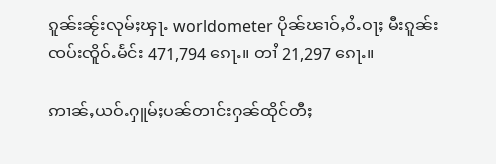ၵူၼ်းၼႂ်းလုမ်ႈၾႃႉ worldometer ပိုၼ်ၽၢဝ်ႇဝႆႉဝႃႈ မီးၵူၼ်းၸပ်းၸိူဝ်ႉမႅင်း 471,794 ၵေႃႉ။ တၢႆ 21,297 ၵေႃႉ။

ဢၢၼ်ႇယဝ်ႉႁူမ်ႈပၼ်တၢင်းႁၼ်ထိုင်တီႈ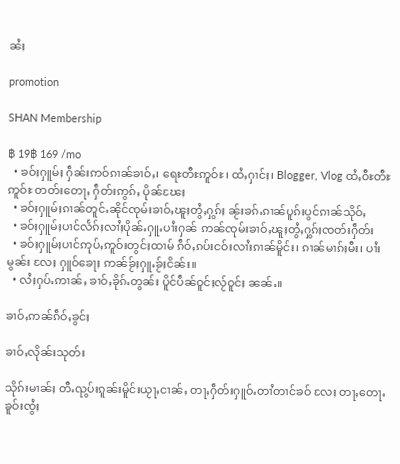ၼႆႈ

promotion

SHAN Membership

฿ 19฿ 169 /mo
  • ၶဝ်ႈႁူမ်ႈ ႁဵၼ်းဢဝ်ၵၢၼ်ၶၢဝ်ႇ၊ ရေႊတီႊဢူဝ်ႊ၊ ထႆႇႁၢင်ႈ၊ Blogger, Vlog ထႆႇဝီႊတီႊဢူဝ်ႊ တတ်းတေႃႇ ႁဵတ်းဢွၵ်ႇ ပိုၼ်ၽႄႈ
  • ၶဝ်ႈႁူမ်ႈၵၢၼ်တူင်ႉၼိုင်ၸုမ်းၶၢဝ်ႇၽူႈတွႆႇႁွၵ်ႈ ၼႂ်းၶၵ်ႉၵၢၼ်ပူၵ်းပွင်ၵၢၼ်သိုဝ်ႇ
  • ၶဝ်ႈႁူမ်ႈပၢင်လႅၵ်ႈလၢႆႈပိုၼ်ႉႁူႉပၢႆးႁၼ် ဢၼ်ၸုမ်းၶၢဝ်ႇၽူႈတွႆႇႁွၵ်ႈၸတ်းႁဵတ်း
  • ၶဝ်ႈႁူမ်ႈပၢင်ဢုပ်ႇဢူဝ်းတွင်ႈထၢမ် ၵဵဝ်ႇၵပ်းငဝ်းလၢႆးၵၢၼ်မိူင်း၊ ၵၢၼ်မၢၵ်ႈမီး၊ ပၢႆးမွၼ်း လႄႈ ႁူဝ်ၶေႃႈ ဢၼ်ၶႂ်ႈႁူႉၶႂ်ႈငိၼ်း။
  • လႆႈႁပ်ႉဢၢၼ်ႇ ၶၢဝ်ႇၶိုၵ်ႉတွၼ်း ပိူင်ပဵၼ်ဝူင်ႈလႂ်ဝူင်ႈ ၼၼ်ႉ။

ၶၢဝ်ႇဢၼ်ၵဵဝ်ႇၶွင်ႈ

ၶၢဝ်ႇလိုၼ်းသုတ်း

သိုၵ်းမၢၼ်ႈ တီႉၺွပ်းၵူၼ်းမိူင်းယႂႃႇငၢၼ်ႇ တႃႇႁဵတ်းႁူဝ်ႉတၢႆတၢင်ၶဝ် လႄႈ တႃႇတေႃႉၶူဝ်းၸွႆႈ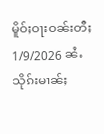မိူဝ်ႈဝႃးဝၼ်းတီႈ 1/9/2026 ၼႆႉ သိုၵ်းမၢၼ်ႈ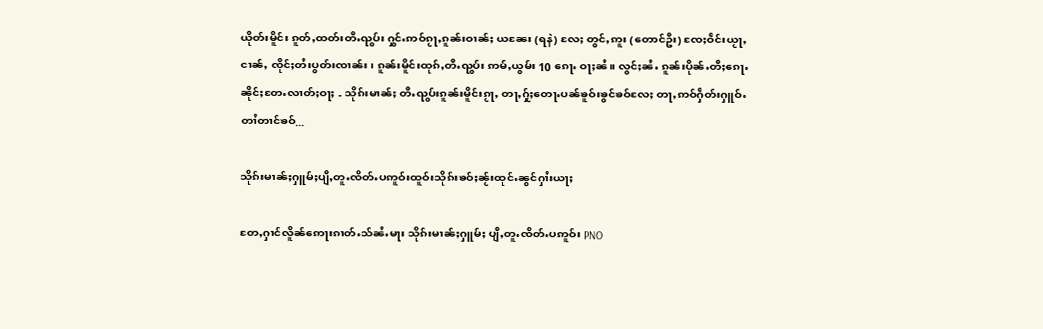ယိုတ်းမိူင်း ၵူတ်ႇထတ်းတီႉၺွပ်း ႁွင်ႉဢဝ်ၵႂႃႇၵူၼ်းဝၢၼ်ႈ ယၼႄး (ရနဲ) လႄႈ တွင်ႇဢူး (တောင်ဦး) ၸႄႈဝဵင်းယႂႃႇငၢၼ်ႇ ၸိုင်ႈတႆးပွတ်းၸၢၼ်း၊ ၵူၼ်းမိူင်းထုၵ်ႇတီႉၺွပ်း ဢမ်ႇယွမ်း 10 ၵေႃႉ ဝႃႈၼႆ။ လွင်ႈၼႆႉ ၵူၼ်းပိုၼ်ႉတီႈၵေႃႉၼိုင်ႈတႄႉလၢတ်ႈဝႃႈ - သိုၵ်းမၢၼ်ႈ တီႉၺွပ်းၵူၼ်းမိူင်းၵႂႃႇ တႃႇႁႂ်ႈတေႃႉပၼ်ၶူဝ်းၶွင်ၶဝ်လႄႈ တႃႇဢဝ်ႁဵတ်းႁူဝ်ႉတၢႆတၢင်ၶဝ်...

သိုၵ်းမၢၼ်ႈႁူမ်ႈပျီႇတူႉၸိတ်ႉပဢူဝ်းထူဝ်းသိုၵ်းၶဝ်ႈၼႂ်းထုင်ႉၼွင်ႁၢႆးယႃႈ

တႄႇႁၢင်လိူၼ်ဢေႃးၵၢတ်ႉသ်ၼႆႉမႃး သိုၵ်းမၢၼ်ႈႁူမ်ႈ ပျီႇတူႉၸိတ်ႉပဢူဝ်း PNO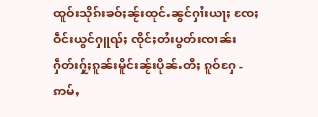ထူဝ်းသိုၵ်းၶဝ်ႈၼႂ်းထုင်ႉၼွင်ႁၢႆးယႃႈ ၸႄႈဝဵင်းယွင်ႁူၺ်ႈ ၸိုင်ႈတႆးပွတ်းၸၢၼ်း  ႁဵတ်းႁႂ်ႈၵူၼ်းမိူင်းၼႂ်းပိုၼ်ႉတီႈ ၵူဝ်ႁႄ - ဢမ်ႇ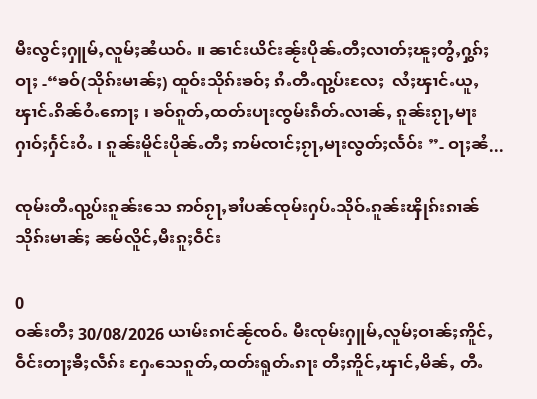မီးလွင်ႈႁူမ်ႇလူမ်ႈၼႆယဝ်ႉ ။ ၼၢင်းယိင်းၼႂ်းပိုၼ်ႉတီႈလၢတ်ႈၽူႈတွႆႇႁွၵ်ႈဝႃႈ -“ၶဝ်(သိုၵ်းမၢၼ်ႈ) ထူဝ်းသိုၵ်းၶဝ်ႈ ၵႆႉတီႉၺွပ်းလႄႈ  လႆႈၾၢင်ႉယူႇၾၢင်ႉၵိၼ်ဝႆႉဢေႃႈ ၊ ၶဝ်ၵူတ်ႇထတ်းပႃးၸွမ်းၵဵတ်ႉလၢၼ်ႇ ၵူၼ်းၵႂႃႇမႃးႁၢဝ်ႈႁႅင်းဝႆႉ ၊ ၵူၼ်းမိူင်းပိုၼ်ႉတီႈ ဢမ်ၸၢင်ႈၵႂႃႇမႃးလွတ်ႈလႅဝ်း ”- ဝႃႈၼႆ...

ၸုမ်းတီႉၺွပ်းၵူၼ်းသေ ဢဝ်ၵႂႃႇၶၢႆပၼ်ၸုမ်းႁပ်ႉသိုဝ်ႉၵူၼ်းၾိုၵ်းၵၢၼ်သိုၵ်းမၢၼ်ႈ ၼမ်လိူင်ႇမီးၵူႈဝဵင်း

0
ဝၼ်းတီႈ 30/08/2026 ယၢမ်းၵၢင်ၼႂ်ၸဝ်ႉ မီးၸုမ်းႁူမ်ႇလူမ်ႈဝၢၼ်ႈဢိူင်ႇ ဝဵင်းတႃႈၶီႈလဵၵ်း ႁႄႉသေၵူတ်ႇထတ်းရူတ်ႉၵႃး တီႈဢိူင်ႇၾၢင်ႇမိၼ်ႇ တီႉ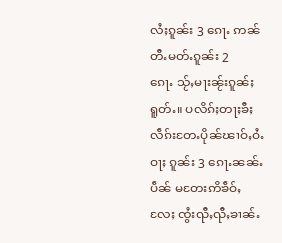လႆႈၵူၼ်း 3 ၵေႃႉ ဢၼ်တီႉမတ်ႉၵူၼ်း 2 ၵေႃႉ သႂ်ႇမႃးၼႂ်းၵူၼ်ႈရူတ်ႉ။ ပလိၵ်ႈတႃႈၶီႈလဵၵ်းတႄႉပိုၼ်ၽၢဝ်ႇဝႆႉဝႃႈ ၵူၼ်း 3 ၵေႃႉၼၼ်ႉပဵၼ် မတႄးဢိၶဵဝ်ႇ လႄႈ ၸွႆးၺီႇၺီႇၶၢၼ်ႉ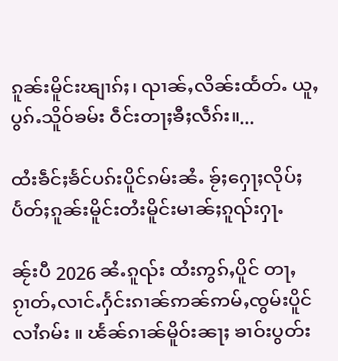ၵူၼ်းမိူင်းၽျၢၵ်ႈ၊ ၺၢၼ်ႇလိၼ်းထႅတ်ႉ ယူႇပွၵ်ႉသိူဝ်ၶမ်း ဝဵင်းတႃႈၶီႈလဵၵ်း။...

ထႆးၶဵင်ႈၶႅင်ပၵ်းပိူင်ၵမ်းၼႆႉ ၶႂ်ႈႁေႃႈလိုပ်ႈပႅတ်ႈၵူၼ်းမိူင်းတႆးမိူင်းမၢၼ်ႈၵူၺ်းႁႃႉ

ၼႂ်းပီ 2026 ၼႆႉၵူၺ်း ထႆးဢွၵ်ႇပိူင် တႃႇၵႂၢတ်ႇလၢင်ႉႁႅင်းၵၢၼ်ဢၼ်ဢမ်ႇၸွမ်းပိူင် လၢႆၵမ်း ။ ၽႅၼ်ၵၢၼ်မိူဝ်းၼႃႈ ၶၢဝ်းပွတ်း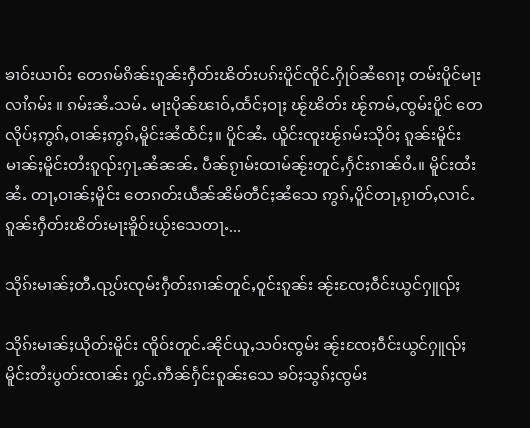ၶၢဝ်းယၢဝ်း တေၵမ်ၵိၼ်းၵူၼ်းႁဵတ်းၽိတ်းပၵ်းပိူင်ၸိူင်ႉႁိုဝ်ၼႆၵေႃႈ တမ်းပိူင်မႃးလၢႆၵမ်း ။ ၵမ်းၼႆႉသမ်ႉ မႃးပိုၼ်ၽၢဝ်ႇထႅင်ႈဝႃႈ ၽႂ်ၽိတ်း ၽႂ်ဢမ်ႇၸွမ်းပိူင် တေလိုပ်ႈဢွၵ်ႇဝၢၼ်ႈဢွၵ်ႇမိူင်းၼႆထႅင်ႈ။ ပိူင်ၼႆႉ ယိူင်းၸူးၽႂ်ၵမ်းသိုဝ်ႈ ၵူၼ်းမိူင်းမၢၼ်ႈမိူင်းတႆးၵူၺ်းႁႃႉၼႆၼၼ်ႉ ပဵၼ်ၵႂၢမ်းထၢမ်ၼႂ်းတူင်ႇႁႅင်းၵၢၼ်ဝႆႉ။ မိူင်းထႆးၼႆႉ တႃႇဝၢၼ်ႈမိူင်း တေၵတ်းယဵၼ်ၼိမ်တဵင်ႈၼႆသေ ဢွၵ်ႇပိူင်တႃႇၵႂၢတ်ႇလၢင်ႉၵူၼ်းႁဵတ်းၽိတ်းမႃးၶိူဝ်းယႂ်းသေတႃႉ...

သိုၵ်းမၢၼ်ႈတီႉၺွပ်းၸုမ်းႁဵတ်းၵၢၼ်တူင်ႇဝူင်းၵူၼ်း ၼႂ်းၸႄႈဝဵင်းယွင်ႁူၺ်ႈ

သိုၵ်းမၢၼ်ႈယိုတ်းမိူင်း ၸိူဝ်းတူင်ႉၼိုင်ယူႇသဝ်းၸွမ်း ၼႂ်းၸႄႈဝဵင်းယွင်ႁူၺ်ႈ မိူင်းတႆးပွတ်းၸၢၼ်း ႁွင်ႉဢဵၼ်ႁႅင်းၵူၼ်းသေ ၶဝ်ႈသွၵ်ႈၸွမ်း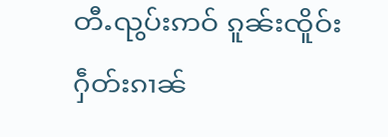တီႉၺွပ်းဢဝ် ၵူၼ်းၸိူဝ်းႁဵတ်းၵၢၼ်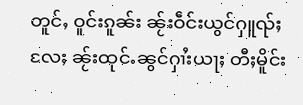တူင်ႇ ဝူင်းၵူၼ်း ၼႂ်းဝဵင်းယွင်ႁူၺ်ႈ လႄႈ ၼႂ်းထုင်ႉၼွင်ႁၢႆးယႃႈ တီႈမိူင်း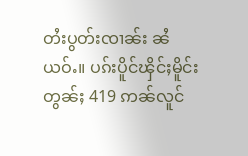တႆးပွတ်းၸၢၼ်း ၼႆယဝ်ႉ။ ပၵ်းပိူင်ၾိင်ႈမိူင်းတွၼ်ႈ 419 ဢၼ်လူင်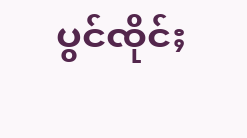ပွင်ၸိုင်ႈ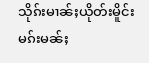သိုၵ်းမၢၼ်ႈယိုတ်းမိူင်း မၵ်းမၼ်ႈ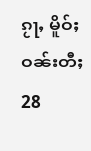ၵႂႃႇ မိူဝ်ႈဝၼ်းတီႈ 28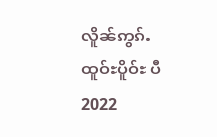လိူၼ်ဢွၵ်ႉထူဝ်ႊပိူဝ်ႊ ပီ 2022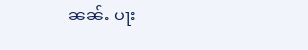ၼၼ်ႉ ပႃး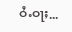ဝႆႉဝႃႈ...